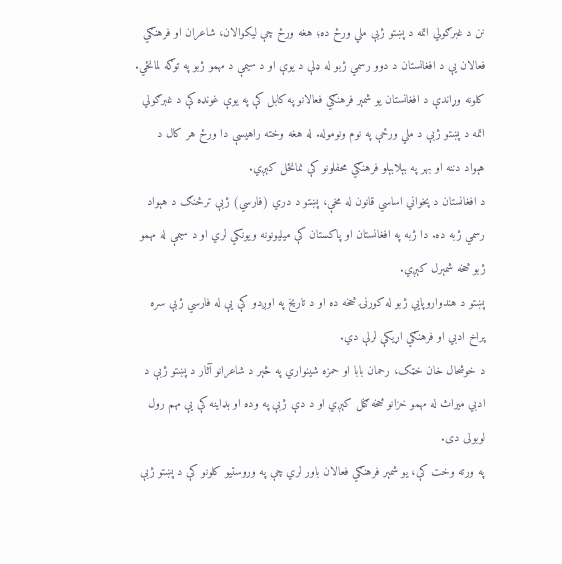نن د غبرګولي اتمه د پښتو ژبې ملي ورځ ده؛ هغه ورځ چې لیکوالان، شاعران او فرهنګي فعالان یې د افغانستان د دوو رسمي ژبو له ډلې د یوې او د سیمې د مهمو ژبو په توګه لمانځي.
کلونه وړاندې د افغانستان یو شمېر فرهنګي فعالانو په کابل کې په یوې غونډه کې د غبرګولي اتمه د پښتو ژبې د ملي ورځې په نوم ونوموله. له هغه وخته راهیسې دا ورځ هر کال د هېواد دننه او بهر په بېلابېلو فرهنګي محفلونو کې نمانځل کېږي.
د افغانستان د پخواني اساسي قانون له مخې، پښتو د دري (فارسي) ژبې ترڅنګ د هېواد رسمي ژبه ده. دا ژبه په افغانستان او پاکستان کې میلیونونه ویونکي لري او د سیمې له مهمو ژبو څخه شمېرل کېږي.
پښتو د هندواروپايي ژبو له کورنۍ څخه ده او د تاریخ په اوږدو کې یې له فارسي ژبې سره پراخ ادبي او فرهنګي اړیکې لرلې دي.
د خوشحال خان خټک، رحمان بابا او حمزه شینواري په څېر د شاعرانو آثار د پښتو ژبې د ادبي میراث له مهمو خزانو څخه ګڼل کېږي او د دې ژبې په وده او بډاینه کې یې مهم رول لوبولی دی.
په ورته وخت کې، یو شمېر فرهنګي فعالان باور لري چې په وروستیو کلونو کې د پښتو ژبې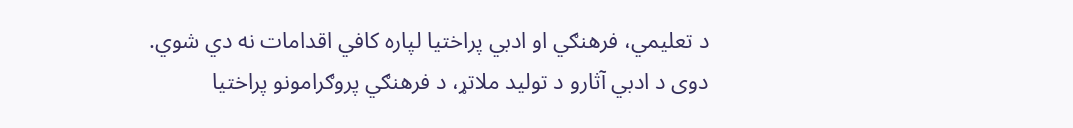د تعلیمي، فرهنګي او ادبي پراختیا لپاره کافي اقدامات نه دي شوي.
دوی د ادبي آثارو د تولید ملاتړ، د فرهنګي پروګرامونو پراختیا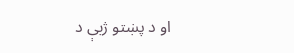او د پښتو ژبې د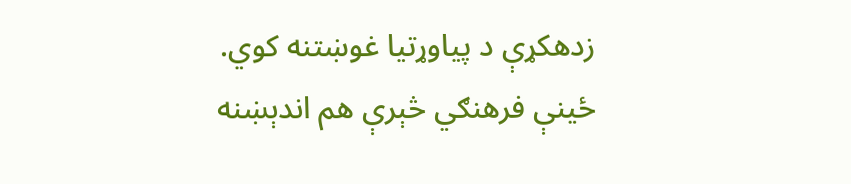زدهکړې د پیاوړتیا غوښتنه کوي.
ځینې فرهنګي څېرې هم اندېښنه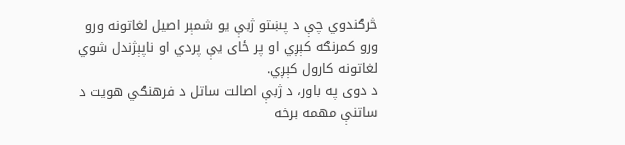څرګندوي چې د پښتو ژبې یو شمېر اصیل لغاتونه ورو ورو کمرنګه کېږي او پر ځای یې پردي او ناپېژندل شوي لغاتونه کارول کېږي.
د دوی په باور، د ژبې اصالت ساتل د فرهنګي هویت د ساتنې مهمه برخه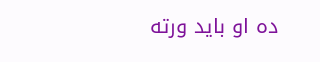ده او باید ورته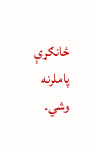ځانګړې پاملرنه وشي.